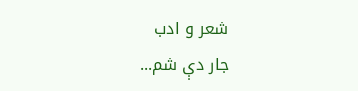شعر و ادب
جار دې شم...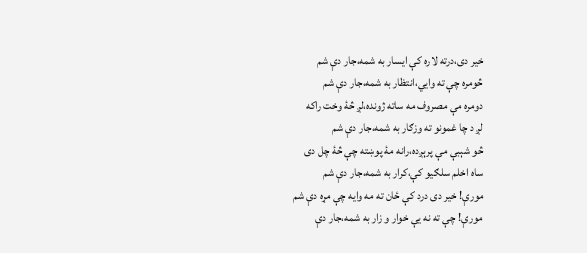خیر دی،درته لاره کې ایسار به شمه،جار دې شم
څومره چې ته وایي،انتظار به شمه،جار دې شم
دومره مې مصروف مه ساته ژونده،لږ څۀ وخت راکه
لږ د چا غمونو ته وزګار به شمه،جار دې شم
څو شېبې مې پرېږده،رانه مۀ پوښته چې څۀ چل دی
ساه اخلم سلګیو کې،کرار به شمه،جار دې شم
مورې! خیر دی درد کې ځان ته مه وایه چې مړه دې شم
مورې! چې ته نه یې خوار و زار به شمه،جار دې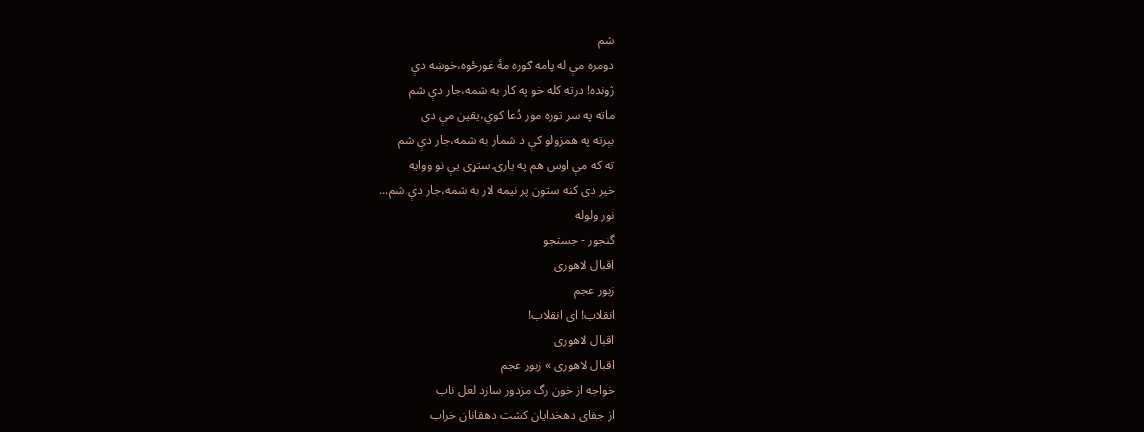شم
دومره مې له پامه ګوره مۀ غورځوه،خوښه دې
ژونده! درته کله خو په کار به شمه،جار دې شم
ماته په سر توره مور دُعا کوي،یقین مې دی
بېرته په همزولو کې د شمار به شمه،جار دې شم
ته که مې اوس هم په یارۍ ستړی یې نو ووایه
خیر دی کنه ستون پر نیمه لار به شمه،جار دې شم...
نور ولوله
گنجور - جستجو
اقبال لاهوری
زبور عجم
انقلاب! ای انقلاب!
اقبال لاهوری
اقبال لاهوری » زبور عجم
خواجه از خون رگ مزدور سازد لعل ناب
از جفای دهخدایان کشت دهقانان خراب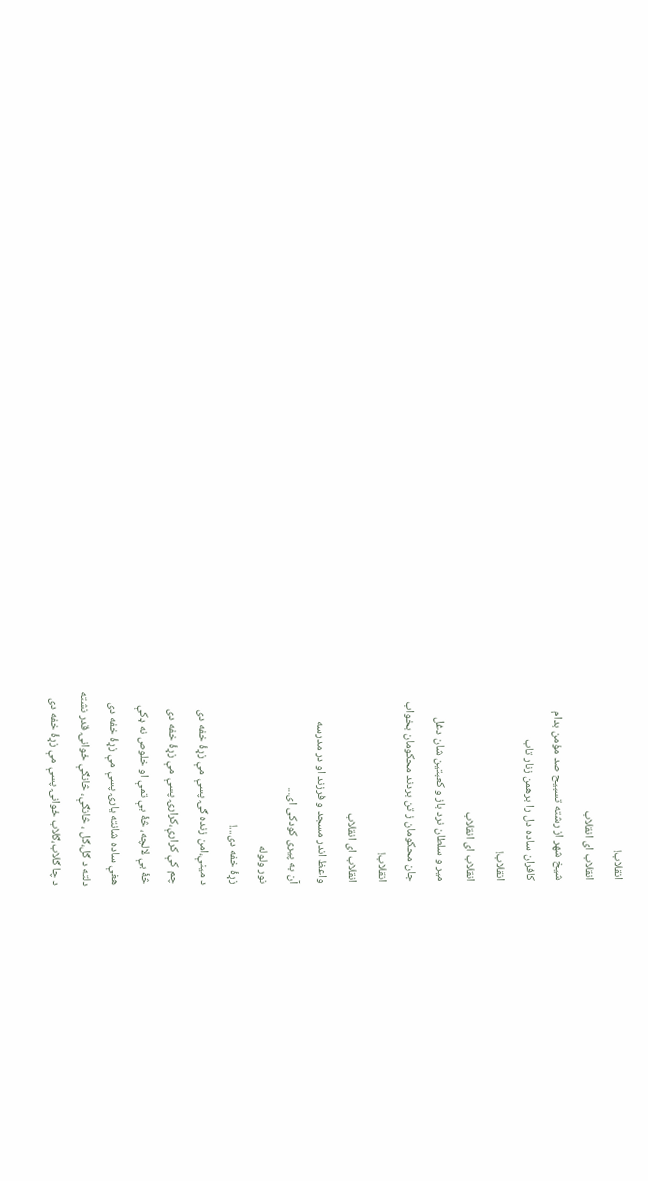انقلاب!
انقلاب ای انقلاب
شیخ شهر از رشته تسبیح صد مؤمن بدام
کافران ساده دل را برهمن زنار تاب
انقلاب!
انقلاب ای انقلاب
میر و سلطان نرد باز و کعبتین شان دغل
جان محکومان ز تن بردند محکومان بخواب
انقلاب!
انقلاب ای انقلاب
واعظ اندر مسجد و فرزند او در مدرسه
آن به پیری کودکی ای...
نور ولوله
زړۀ خفه دی...!
د مینې،امن زنده ګۍ پسې مې زړۀ خفه دی
چم کې کرارې،کرارۍ پسې مې زړۀ خفه دی
څۀ بې لالچه، څۀ بې تمې او خلوص نه ډکې
هغې ساده شانته یارۍ پسې مې زړۀ خفه دی
دلته د ګل،ګل ، څانګې، څانګې ځوانۍ قدر نشته
د چا ګلاب،ګلاب ځوانۍ پسې مې زړۀ خفه دی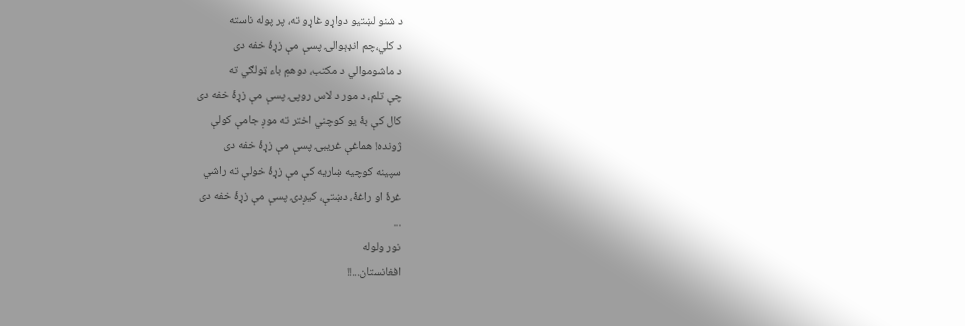د شنو لښتیو دواړو غاړو ته، پر پوله ناسته
د کلي،چم انډېوالۍ پسې مې زړۀ خفه دی
د ماشوموالي د مکتب، دوهمِ باء ټولګي ته
چې تلم، د مور د لاس روپۍ پسې مې زړۀ خفه دی
کال کې بۀ یو کوچني اختر ته موږ جامې کولې
ژونده! هماغې غریبۍ پسې مې زړۀ خفه دی
سپینه کوچیه ښاریه کې مې زړۀ خولې ته راشي
غرۀ او راغۀ، دښتې، کیږدۍ پسې مې زړۀ خفه دی
...
نور ولوله
افغانستان...!!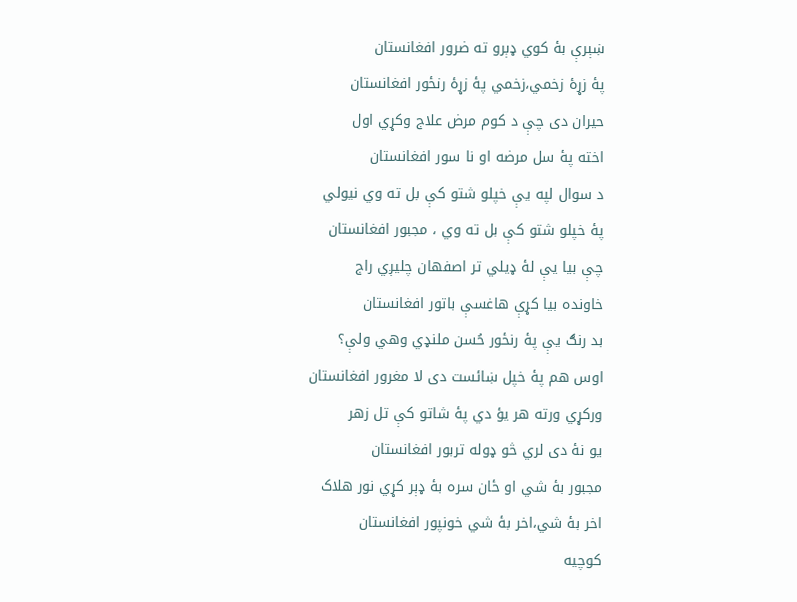ښېرې بۀ کوي ډېرو ته ضرور افغانستان
پۀ زړۀ زخمي،زخمي پۀ زړۀ رنځور افغانستان
حیران دی چې د کوم مرض علاج وکړي اول
اخته پۀ سل مرضه او نا سور افغانستان
د سوال لپه یې خپلو شتو کې بل ته وي نیولي
پۀ خپلو شتو کې بل ته وي ، مجبور افغانستان
چې بیا یې لۀ ډیلي تر اصفهان چلیږي راج
خاونده بیا کړې هاغسې باتور افغانستان
بد رنګ یې پۀ رنځور حُسن ملنډي وهي ولې؟
اوس هم پۀ خپل ښائست دی لا مغرور افغانستان
ورکړي ورته هر یؤ دي پۀ شاتو کې تل زهر
یو نۀ دی لري څو ډوله تربور افغانستان
مجبور بۀ شي او ځان سره بۀ ډېر کړي نور هلاک
اخر بۀ شي،اخر بۀ شي خونپور افغانستان
کوچیه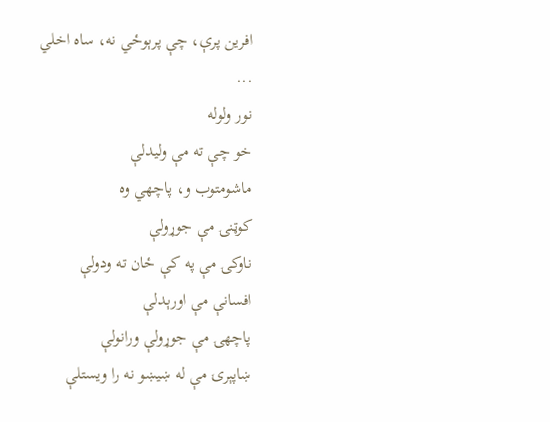افرین پرې، چې پرېوځي نه، ساه اخلي
...
نور ولوله
خو چې ته مې ولیدلې
ماشومتوب و، پاچهي وه
کوټنۍ مې جوړولې
ناوکۍ مې په کې ځان ته ودولې
افسانې مې اورېدلې
پاچهۍ مې جوړولې ورانولې
ښاپېرۍ مې له ښیښو نه را ویستلې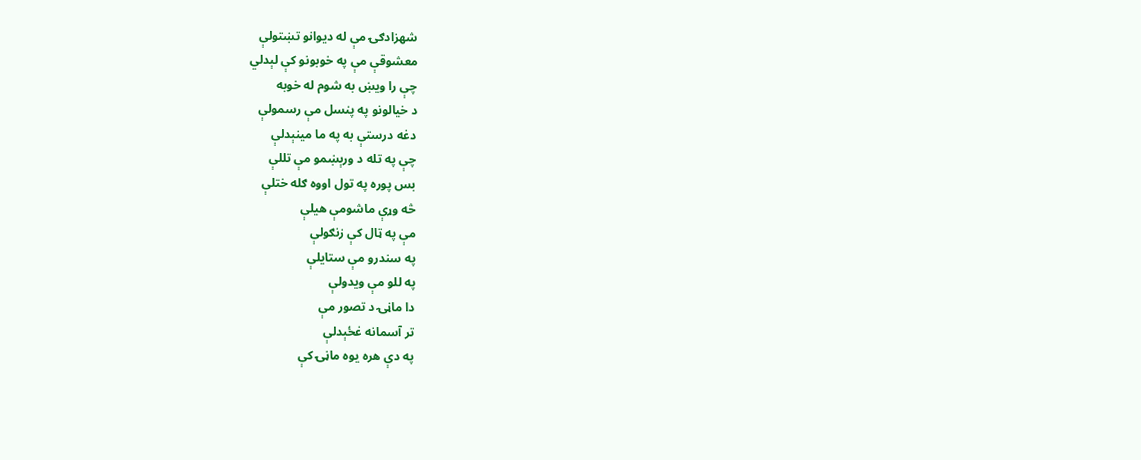شهزادګۍ مې له دیوانو تښتولې
معشوقې مې په خوبونو کې لېدلي
چې را ویښ به شوم له خوبه
د خیالونو په پنسل مې رسمولې
دغه درستې به په ما مینېدلې
چې په تله د ورېښمو مې تللې
بس پوره په تول اووه ګله ختلې
څه وړې ماشومې هیلې
مې په ټال کې زنګولې
په سندرو مې ستایلې
په للو مې ویدولې
دا ماڼۍ د تصور مې
تر آسمانه غځېدلې
په دې هره یوه ماڼۍ کې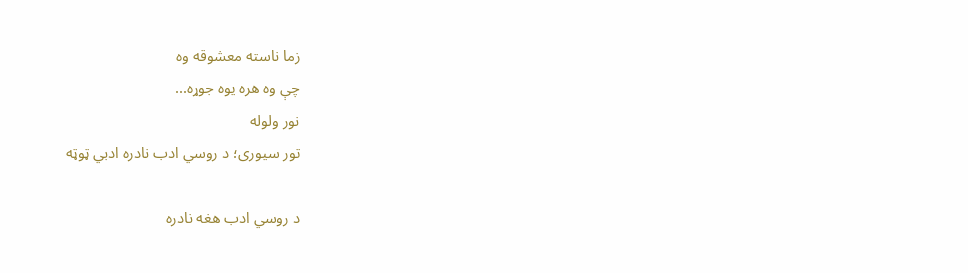زما ناسته معشوقه وه
چې وه هره یوه جوړه...
نور ولوله
تور سیوری؛ د روسي ادب نادره ادبي ټوټه

د روسي ادب هغه نادره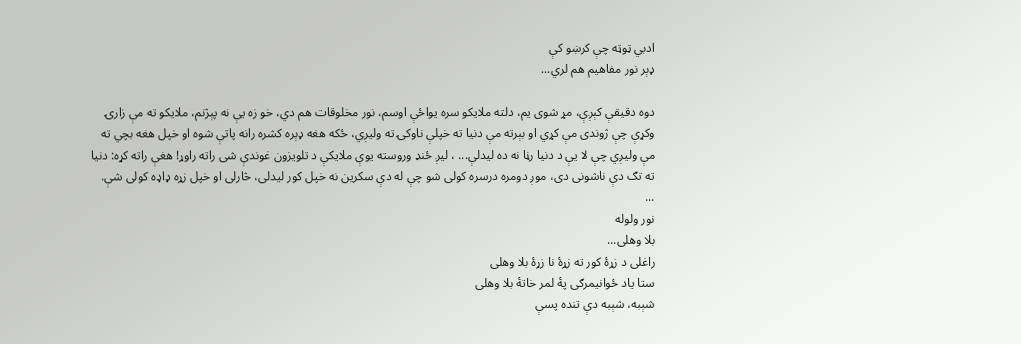ادبي ټوټه چې کرښو کې
ډېر نور مفاهیم هم لري...

دوه دقیقې کېږې، مړ شوی یم، دلته ملایکو سره یواځې اوسم، نور مخلوقات هم دي، خو زه یې نه پېژنم، ملایکو ته مې زارۍ وکړې چې ژوندی مې کړي او بېرته مې دنیا ته خپلې ناوکۍ ته ولیږي، ځکه هغه ډېره کشره رانه پاتې شوه او خپل هغه بچي ته مې ولیږي چې لا یې د دنیا رڼا نه ده لیدلې... ، لیږ ځنډ وروسته یوې ملایکې د تلویزون غوندې شی راته راوړ! هغې راته کړه: دنیا ته تګ دې ناشونی دی، موږ دومره درسره کولی شو چې له دې سکرین نه خپل کور لیدلی، څارلی او خپل زړه ډاډه کولی شې.
...
نور ولوله
بلا وهلی...
راغلی د زړۀ کور ته زړۀ نا زړۀ بلا وهلی
ستا یاد ځوانیمرګی پۀ لمر خاتۀ بلا وهلی
شېبه، شېبه دې تنده پسې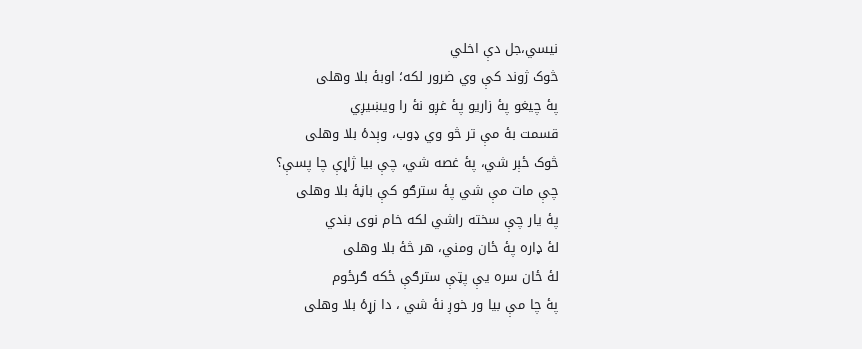نیسي،جل دې اخلي
څوک ژوند کې وي ضرور لکه؛ اوبۀ بلا وهلی
پۀ چیغو پۀ زاریو پۀ غږو نۀ را ویښیږي
قسمت بۀ مې تر څو وي ډوب، وېدۀ بلا وهلی
څوک ځېر شي، پۀ غصه شي، چې بیا ژاړې چا پسې؟
چې مات مې شي پۀ سترګو کې باڼۀ بلا وهلی
پۀ یار چې سخته راشي لکه خام نوی بندي
لۀ ډاره پۀ ځان ومني، هر څۀ بلا وهلی
لۀ ځان سره یې پټې سترګې ځکه ګرځوم
پۀ چا مې بیا ور خوږ نۀ شي ، دا زړۀ بلا وهلی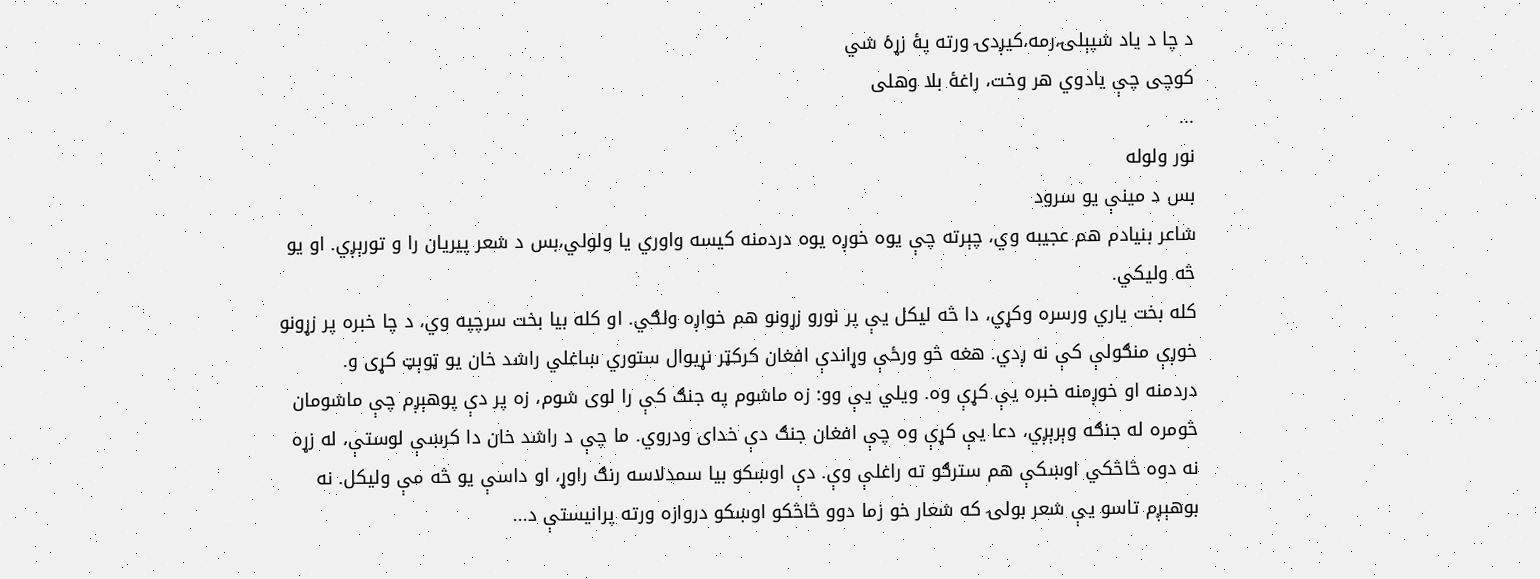د چا د یاد شپېلۍ،رمه،کیږدۍ ورته پۀ زړۀ شي
کوچی چې یادوي هر وخت، راغۀ بلا وهلی
...
نور ولوله
بس د مینې یو سرود
شاعر بنیادم هم عجیبه وي، چېرته چې یوه خوږه یوه دردمنه کیسه واوري یا ولولي،بس د شعر پیریان را و تورېږي. او یو څه ولیکي.
کله بخت یاري ورسره وکړي، دا څه لیکل یې پر نورو زړونو هم خواږه ولګي. او کله بیا بخت سرچپه وي، د چا خبره پر زړونو خوږې منګولې کې نه ږدي. هغه څو ورځې وړاندې افغان کرکټر نړیوال ستوري ښاغلي راشد خان یو ټوېټ کړی و.
دردمنه او خوږمنه خبره یې کړې وه. ویلي یې وو: زه ماشوم په جنګ کې را لوی شوم، زه پر دې پوهېږم چې ماشومان څومره له جنګه وېرېږي، دعا یې کړې وه چې افغان جنګ دې خدای ودروي. ما چې د راشد خان دا کرښې لوستې، له زړه نه دوه څاڅکي اوښکې هم سترګو ته راغلې وې. دې اوښکو بیا سمدلاسه رنګ راوړ، او داسې یو څه مې ولیکل. نه بوهېږم تاسو یې شعر بولۍ که شعار خو زما دوو څاڅکو اوښکو دروازه ورته پرانیستې د...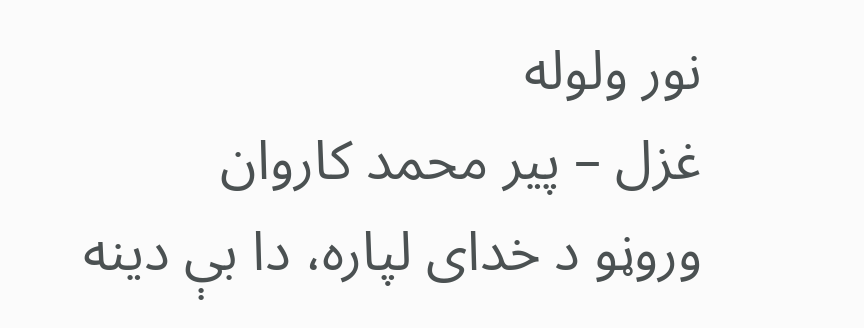نور ولوله
غزل – پير محمد کاروان
وروڼو د خدای لپاره، دا بې دینه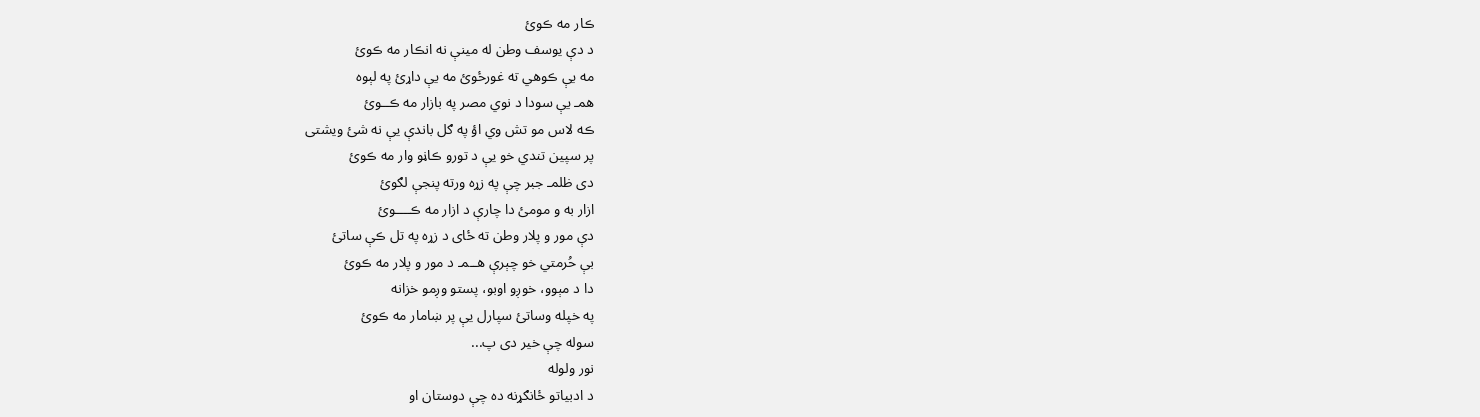ڪار مه ڪوئ
د دې یوسف وطن له مینې نه انڪار مه ڪوئ
مه یې ڪوهي ته غورځوئ مه یې داړئ په لېوه
همـ یې سودا د نوي مصر په بازار مه ڪــوئ
ڪه لاس مو تش وي اؤ په ګل باندې یې نه شئ ویشتی
پر سپین تندي خو یې د تورو ڪاڼو وار مه ڪوئ
دی ظلمـ جبر چې په زړه ورته پنجې لګوئ
ازار به و مومئ دا چارې د ازار مه ڪــــوئ
دې مور و پلار وطن ته ځای د زړه په تل ڪې ساتئ
بې حُرمتي خو چېرې هــمـ د مور و پلار مه ڪوئ
دا د مېوو، خوږو اوبو، پستو وږمو خزانه
په خپله وساتئ سپارل یې پر ښامار مه ڪوئ
سوله چې خیر دی پ...
نور ولوله
د ادبياتو ځانګړنه ده چې دوستان او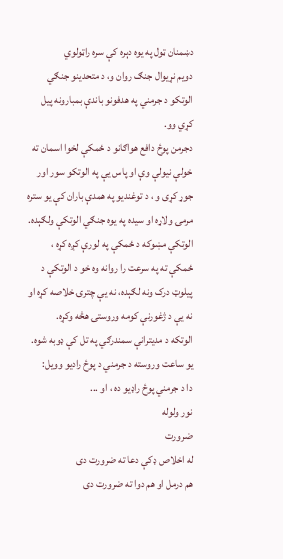دښمنان ټول په يوه دېره کې سره راټولوي
دويم نړيوال جنګ روان و، د متحدينو جنګي الوتکو د جرمني په هدفونو باندې بمبارونه پيل کړي وو.
دجرمن پوځ دافع هواګانو د ځمکې لخوا اسمان ته خولې نيولې وې او پاس يې په الوتکو سور اور جوړ کړی و ، د توغنديو په همدې باران کې يو ستره مرمۍ ولاړه او سيده په يوه جنګي الوتکې ولګېده.
الوتکې مښوکه د ځمکې په لورې کږه کړه ، ځمکې ته په سرعت را روانه وه خو د الوتکې د پيلوټ درک ونه لګېده، نه يې چترۍ خلاصه کړه او نه يې د ژغورنې کومه وروستۍ هڅه وکړه.
الوتکه د مديترانې سمندرګي په تل کې ډوبه شوه.
یو ساعت وروسته د جرمني د پوځ راديو وویل:
دا د جرمني پوځ راډيو ده ، او ...
نور ولوله
ضرورت
له اخلاص ډکې دعا ته ضرورت دی
هم درمل او هم دوا ته ضرورت دی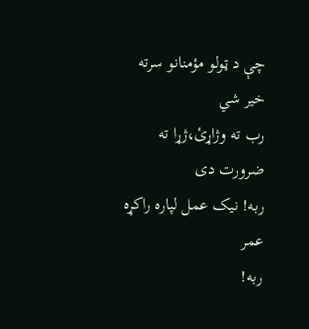چې د ټولو مؤمنانو سرته خیر شي
رب ته وژاړئ،ژړا ته ضرورت دی
ربه! نیک عمل لپاره راکړه عمر
ربه!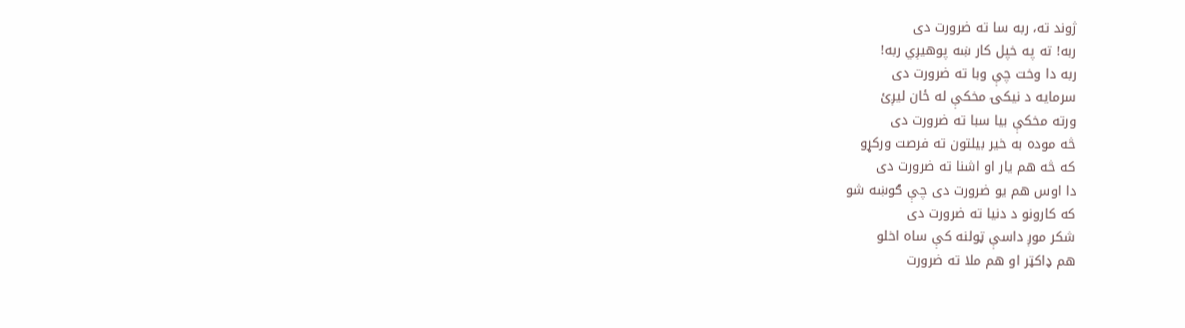ژوند ته، ربه سا ته ضرورت دی
ربه! ته په خپل کار ښه پوهیږي ربه!
ربه دا وخت چې وبا ته ضرورت دی
سرمایه د نیکۍ مخکې له ځان لیږئ
ورته مخکې بیا سبا ته ضرورت دی
څه موده به خیر بیلتون ته فرصت ورکړو
که څه هم یار او اشنا ته ضرورت دی
دا اوس هم یو ضرورت دی چې ګوښه شو
که کارونو د دنیا ته ضرورت دی
شکر موږ داسې ټولنه کې ساه اخلو
هم ډاکټر او هم ملا ته ضرورت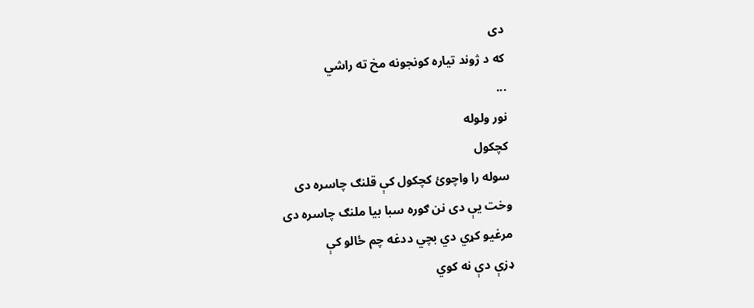دی
که د ژوند تیاره کونجونه مخ ته راشي
...
نور ولوله
کچکول
سوله را واچوئ کچکول کې قلنګ چاسره دی
وخت يې دی نن ګوره سبا بيا ملنګ چاسره دی
مرغيو کړي دي بچي ددغه چم ځالو کې
ډزې دې نه کوي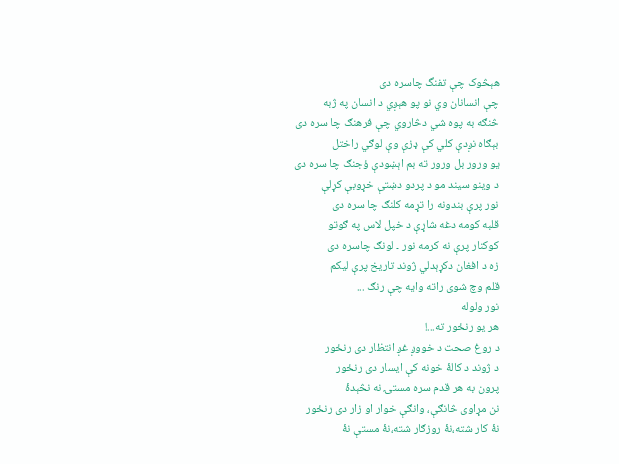هېڅوک چې تفنگ چاسره دی
چې انسانان وي نو پو هېږي د انسان په ژبه
څنګه به پوه شي دڅاروي چې فرهنګ چا سره دی
بېګاه نږدې کلي کې ډزې وې لوګي راختل
يو ورور بل ورور ته بم اېښودې ؤجنګ چا سره دی
د وينو سیند مو د پردو دښتې خړوبې کړلې
نور پرې بندونه را تړمه کلنګ چا سره دی
قلبه کومه دغه شاړې د خپل لاس په ګوتو
کوکنار پرې نه کرمه نور ۔ لونګ چاسره دی
زه د افغان دکړېدلي ژوند تاريخ پرې ليکم
قلم وچ شوی راته وايه چې رنګ ...
نور ولوله
هر یو رنځور ته...!
د روغ صحت د خووږ غږ انتظار دی رنځور
د ژوند د کالۀ خونه کې ایسار دی رنځور
پرون به هر قدم سره مستۍ نه نڅېدۀ
نن مړاوی څانګې، وانګې خوار او زار دی رنځور
نۀ کار شته،نۀ روزګار شته،نۀ مستې نۀ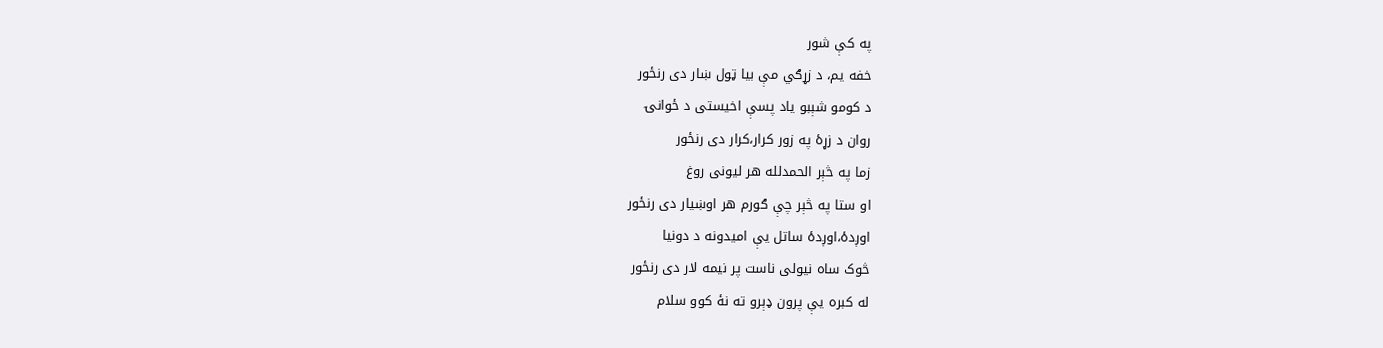په کې شور
خفه یم، د زړګي مې بیا ټول ښار دی رنځور
د کومو شېبو یاد پسې اخیستی د ځوانۍ
روان د زړۀ په زور کرار،کرار دی رنځور
زما په څېر الحمدلله هر لیونی روغ
او ستا په څېر چې ګورم هر اوښیار دی رنځور
اوږدۀ،اوږدۀ ساتل یې امیدونه د دونیا
څوک ساه نیولی ناست پر نیمه لار دی رنځور
له کبره یې پرون ډېرو ته نۀ کوو سلام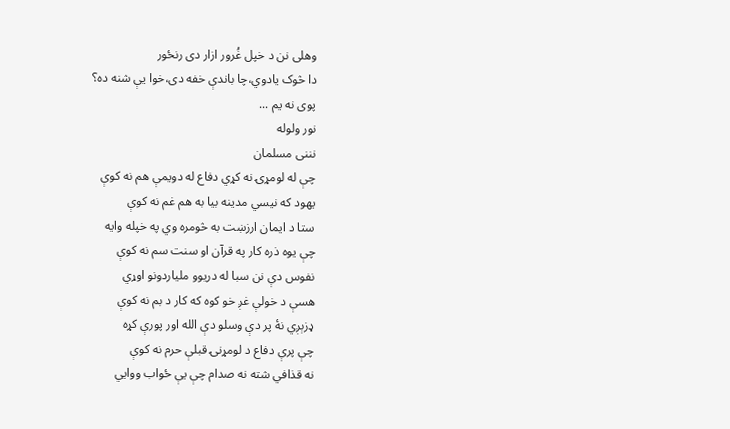وهلی نن د خپل غُرور ازار دی رنځور
دا څوک یادوي،چا باندې خفه دی،خوا یې شنه ده؟
پوی نه یم ...
نور ولوله
نننی مسلمان
چې له لومړۍ نه کړي دفاع له دويمې هم نه کوې
يهود که نيسي مدينه بیا به هم غم نه کوې
ستا د ايمان ارزښت به څومره وي په خپله وايه
چې يوه ذره کار په قرآن او سنت سم نه کوې
نفوس دې نن سبا له دريوو ملياردونو اوړي
هسې د خولې غږ خو کوه که کار د بم نه کوې
ډزېږي نۀ پر دې وسلو دې الله اور پورې کړه
چې پرې دفاع د لومړنۍ قبلې حرم نه کوې
نه قذافي شته نه صدام چې يې ځواب ووايي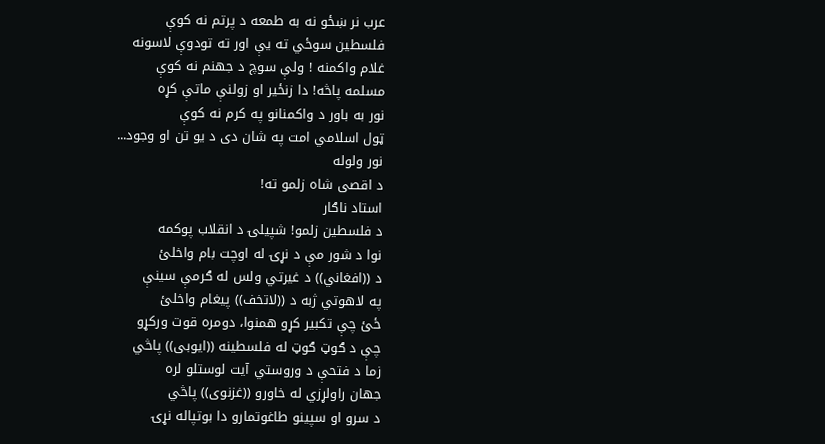عرب نر ښځو نه به طمعه د پرتم نه کوې
فلسطين سوځي ته يې اور ته تودوې لاسونه
غلام واکمنه ! ولې سوچ د جهنم نه کوې
مسلمه پاڅه! دا زنځير او زولنې ماتې کړه
نور به باور د واکمنانو په کرم نه کوې
ټول اسلامي امت په شان دی د يو تن او وجود...
نور ولوله
د اقصی شاه زلمو ته!
استاد ناګار
د فلسطین زلمو! شپیلۍ د انقلاب پوکمه
نوا د شور مې د نړۍ له اوچت بام واخلئ
د ((افغاني)) د غیرتي ولس له ګرمې سینې
په لاهوتي ژبه د ((لاتخف)) پیغام واخلئ
ځئ چې تکبیر کړو همنوا، دومره قوت ورکړو
چې د ګوټ ګوټ له فلسطینه ((ایوبی)) پاڅي
زما د فتحې د وروستي آیت لوستلو لره
جهان راولړزي له خاورو ((غزنوی)) پاڅي
د سرو او سپینو طاغوتمارو دا بوتپاله نړۍ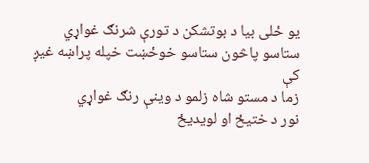یو ځلی بیا د بوتشکن د تورې شرنګ غواړي
ستاسو پاڅون ستاسو خوځښت خپله پراښه غیږ کې
زما د مستو شاه زلمو د وینې رنګ غواړي
نور د ختیځ او لویدیځ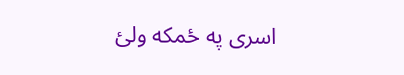اسری په ځمکه ولئ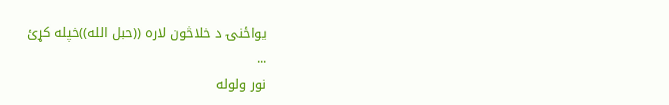یواځنۍ د خلاڅون لاره ((حبل الله))خپله کړئ
...
نور ولوله